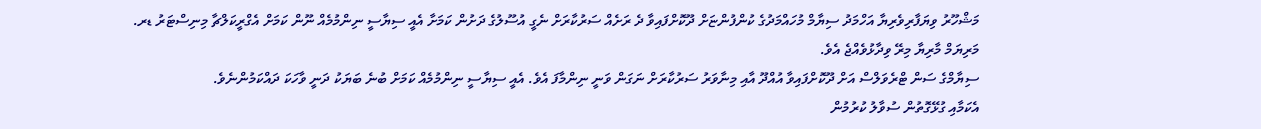މަޝްހޫރު ވިޔަފާރިވެރިޔާ އަހްމަދު ސިޔާމް މުހައްމަދުގެ ކުންފުންޏަށް ދޫކޮށްފައިވާ ދެ ރަށެއް ސަރުކާރަށް ނެގީ އުސޫލުގެ ދަށުން ކަމަށާ އެއީ ސިޔާސީ ނިންމުމެއް ނޫން ކަމަށް އެގްރީކަލްޗާ މިނިސްޓަރު ޑރ. މަރިޔަމް މާރިޔާ މިރޭ ވިދާޅުވެއްޖެ އެވެ.
ސިޔާމްގެ ސަން ޓްރެވަލްސް އަށް ދޫކޮށްފައިވާ އުއްދޫ އާއި މިނާވަރު ސަރުކާރަށް ނަގަން ވަނީ ނިންމާފަ އެވެ. އެއީ ސިޔާސީ ނިންމުމެއް ކަމަށް ބުނެ ބަޔަކު ދަނީ ވާހަކަ ދައްކަމުންނެވެ.
އެކަމާއި ގުޅޭގޮތުން ސުވާލު ކުރުމުން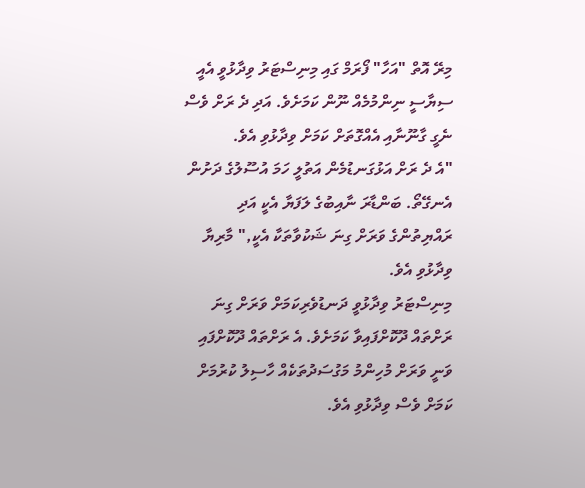މިރޭ އޮތް "އަހާ" ފޯރަމް ގައި މިނިސްޓަރު ވިދާޅުވީ އެއީ ސިޔާސީ ނިންމުމެއް ނޫން ކަމަށެވެ. އަދި ދެ ރަށް ވެސް ނެގީ ގާނޫނާއި އެއްގޮތަށް ކަމަށް ވިދާޅުވި އެވެ.
"އެ ދެ ރަށް އަޅުގަނޑުމެން އަތުލީ ހަމަ އުސޫލުގެ ދަށުން އެނގޭތޯ. ބަންޑާރަ ނާއިބުގެ ލަފަޔާ އެކީ އަދި ރައްޔިތުންގެ ވަރަށް ގިނަ ޝަކުވާތަކާ އެކީ," މާރިޔާ ވިދާޅުވި އެވެ.
މިނިސްޓަރު ވިދާޅުވީ ދަނޑުވެރިކަމަށް ވަރަށް ގިނަ ރަށްތައް ދޫކޮށްފައިވާ ކަމަށެވެ. އެ ރަށްތައް ދޫކޮށްފައި ވަނީ ވަރަށް މުހިންމު މަގުސަދުތަކެއް ހާސިލު ކުރުމަށް ކަމަށް ވެސް ވިދާޅުވި އެވެ.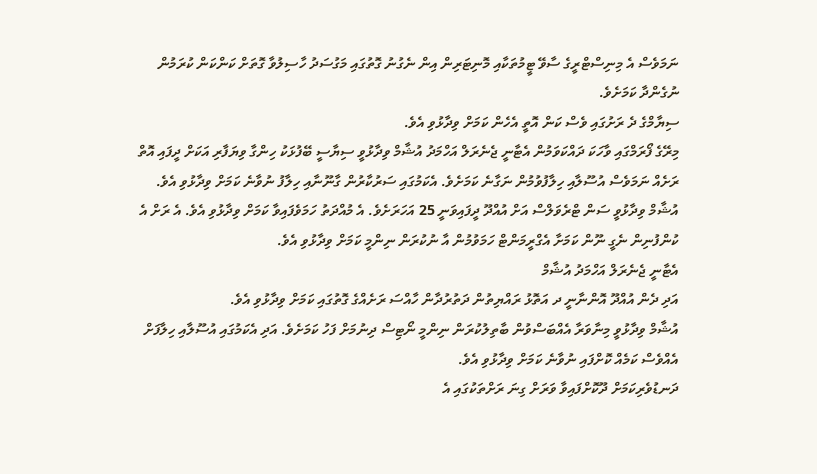ނަމަވެސް އެ މިނިސްޓްރީގެ ސާވޭ ޓީމުތަކާއި މޮނިޓަރިން އިން ނެގުނު ގޮތުގައި މަގުސަދު ހާސިލުވާ ގޮތަށް ކަންކަން ކުރަމުން ނުގެންދާ ކަމަށެވެ.
ސިޔާމްގެ ދެ ރަށުގައި ވެސް ކަން އޮތީ އެހެން ކަމަށް ވިދާޅުވި އެވެ.
މިރޭގެ ފޯރަމްގައި ވާހަކަ ދައްކަވަމުން އެޓާނީ ޖެނެރަލް އަހްމަދު އުޝާމް ވިދާޅުވީ ސިޔާސީ ބޭފުޅަކު ހިންގާ ވިޔަފާރި އަކަށް ދީފައި އޮތް ރަށެއް ނަމަވެސް އުސޫލާއި ހިލާފުވުމުން ނަގާނެ ކަމަށެވެ. އެކަމުގައި ސަރުކާރުން ގާނޫނާއި ހިލާފު ނުވާނެ ކަމަށް ވިދާޅުވި އެވެ.
އުޝާމް ވިދާޅުވީ ސަން ޓްރެވަލްސް އަށް އުއްދޫ ދީފައިވަނީ 25 އަހަރަށެވެ. އެ މުއްދަތު ހަމަވެފައިވާ ކަމަށް ވިދާޅުވި އެވެ. އެ ރަށް އެ ކުންފުނިން ނެގީ ނޫން ކަމަށާ އެގްރީމަންޓް ހަމަވުމުން އާ ނުކުރަން ނިންމީ ކަމަށް ވިދާޅުވި އެވެ.
އެޓާނީ ޖެނެރަލް އަހްމަދު އުޝާމް
އަދި ދެން އުއްދޫ އޮންނާނީ ދ އަތޮޅު ރައްޔިތުން ދަތުރުދާން ހާއްސަ ރަށެއްގެ ގޮތުގައި ކަމަށް ވިދާޅުވި އެވެ.
އުޝާމް ވިދާޅުވީ މިނާވަރާ އެއްބަސްވުން ބާތިލުކުރަން ނިންމީ ނޯޓިސް ދިނުމަށް ފަހު ކަމަށެވެ. އަދި އެކަމުގައި އުސޫލާއި ހިލާފަށް އެއްވެސް ކަމެއް ކޮށްފައި ނުވާނެ ކަމަށް ވިދާޅުވި އެވެ.
ދަނޑުވެރިކަމަށް ދޫކޮށްފައިވާ ވަރަށް ގިނަ ރަށްތަކުގައި އެ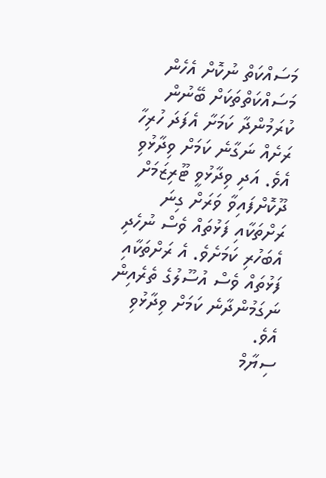މަސައްކަތް ނުކޮށް އެހެން މަސައްކަތްތަކަށް ބޭނުން ކުރަމުންދާ ކަމަށާ އެފަދަ ހުރިހާ ރަށެއް ނަގާނެ ކަމަށް ވިދާޅުވި އެވެ. އަދި ވިދާޅުވީ ޓޫރިޒަމަށް ދޫކޮށްފައިވާ ވަރަށް ގިނަ ރަށްތަކާއި ފަޅުތައް ވެސް ނުހެދި އެބަހުރި ކަމަށެވެ. އެ ރަށްތަކާއި ފަޅުތައް ވެސް އުސޫލުގެ ތެރެއިން ނަގަމުންދާނެ ކަމަށް ވިދާޅުވި އެވެ.
ސިޔާމް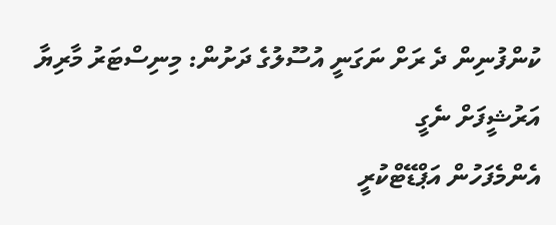ކުންފުނިން ދެ ރަށް ނަގަނީ އުސޫލުގެ ދަށުން: މިނިސްޓަރު މާރިޔާ
އަރުޝީފަށް ނެގީ
އެންމެފަހުން އަޕްޑޭޓްކުރީ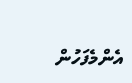އެންމެފަހުން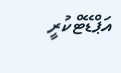އަޕްޑޭޓްކުރީ